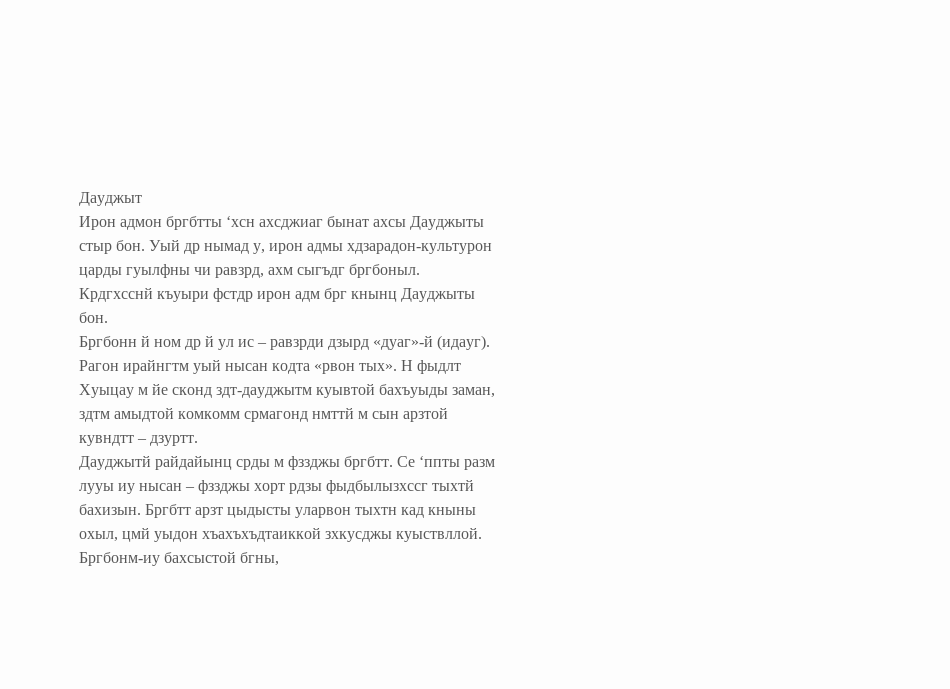Дауджыт
Ирон адмон бргбтты ‘хсн ахсджиаг бынат ахсы Дауджыты стыр бон. Уый др нымад у, ирон адмы хдзарадон-культурон царды гуылфны чи равзрд, ахм сыгъдг бргбоныл.
Крдгхсснй къуыри фстдр ирон адм брг кнынц Дауджыты бон.
Бргбонн й ном др й ул ис – равзрди дзырд «дуаг»-й (идауг). Рагон ирайнгтм уый нысан кодта «рвон тых». Н фыдлт Хуыцау м йе сконд здт-дауджытм куывтой бахъуыды заман, здтм амыдтой комкомм срмагонд нмттй м сын арзтой кувндтт – дзуртт.
Дауджытй райдайынц срды м фззджы бргбтт. Се ‘ппты разм лууы иу нысан – фззджы хорт рдзы фыдбылызхссг тыхтй бахизын. Бргбтт арзт цыдысты уларвон тыхтн кад кныны охыл, цмй уыдон хъахъхъдтаиккой зхкусджы куыствллой.
Бргбонм-иу бахсыстой бгны,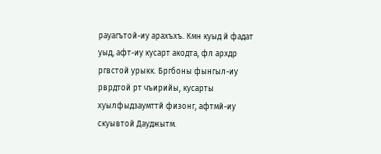рауагътой-иу арахъхъ. Кмн куыд й фадат уыд, афт-иу кусарт акодта, фл архдр ргвстой урыкк. Бргбоны фынгыл-иу рврдтой рт чъирийы, кусарты хуылфыдзаумттй физонг, афтмй-иу скуывтой Дауджытм.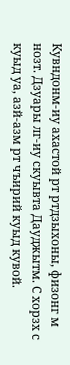Кувндонм-иу ахастой рт ртдзыхоны, физонг м нозт. Дзуары лг-иу скуывта Дауджытм. С хорзх с куыд уа, азй-азм рт чъирий куыд кувой.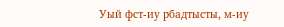Уый фст-иу рбадтысты, м-иу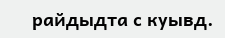райдыдта с куывд.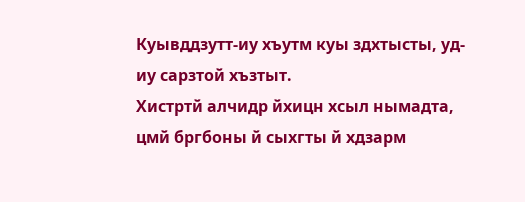Куывддзутт-иу хъутм куы здхтысты, уд-иу сарзтой хъзтыт.
Хистртй алчидр йхицн хсыл нымадта, цмй бргбоны й сыхгты й хдзарм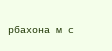рбахона м с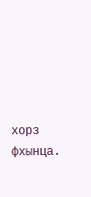хорз фхынца.